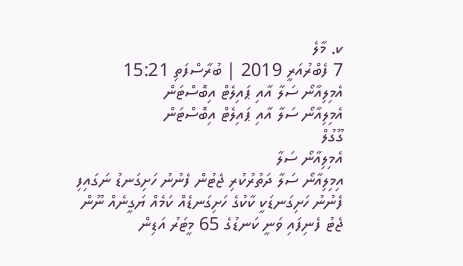ކ. މާލެ
7 ފެބްރުއަރީ 2019 | ބުރާސްފަތި 15:21
އެމިލިއާނޯ ސަލާ އާއި ޕައިލެޓް އިބޮސްޓަން
އެމިލިއާނޯ ސަލާ އާއި ޕައިލެޓް އިބޮސްޓަން
ގޫގުލް
އެމިލިއާނޯ ސަލާ
އިމިލިއާނޯ ސަލާ ދަތުރުކުރި ޖެޓުން ފެނުނު ހަށިގަނޑު ނަގައިފި
ފެނުނު ހަށިގަނޑަކީ ކާކުގެ ހަށިގަނޑެއް ކަމެއް ޔަގީނެއް ނޫން
ޖެޓު ފެނިފައި ވަނީ ކަނޑުގެ 65 މީޓަރު އަޑިން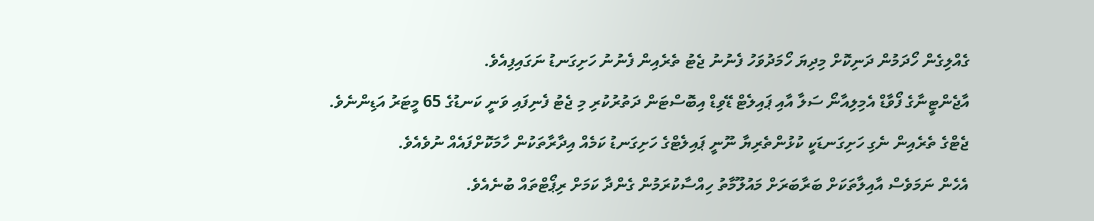ގެއްލިގެން ހޯދަމުން ދަނިކޮށް މިދިޔަ ހޯމަދުވަހު ފެނުނު ޖެޓު ތެރެއިން ފެނުނު ހަށިގަނޑު ނަގައިފިއެވެ.
އާޖެންޓީނާގެ ފޯވާޑް އެމިލިއާނޯ ސަލާ އާއި ޕައިލެޓް ޑޭވިޑް އިބޮސްޓަން ދަތުރުކުރި މި ޖެޓު ފެނިފައި ވަނީ ކަނޑުގެ 65 މީޓަރު އަޑިންނެވެ. ޖެޓްގެ ތެރެއިން ނެގި ހަށިގަނޑަކީ ކުޅުންތެރިޔާ ނޫނީ ޕައިލެޓްގެ ހަށިގަނޑު ކަމެއް އިދާރާތަކުން ހާމަކޮށްފައެއް ނުވެއެވެ.
އެހެން ނަމަވެސް އާއިލާތަކަށް ބަރާބަރަށް މައުލޫމާތު ހިއްސާކުރަމުން ގެންދާ ކަމަށް ރިޕޯޓްތައް ބުނެއެވެ.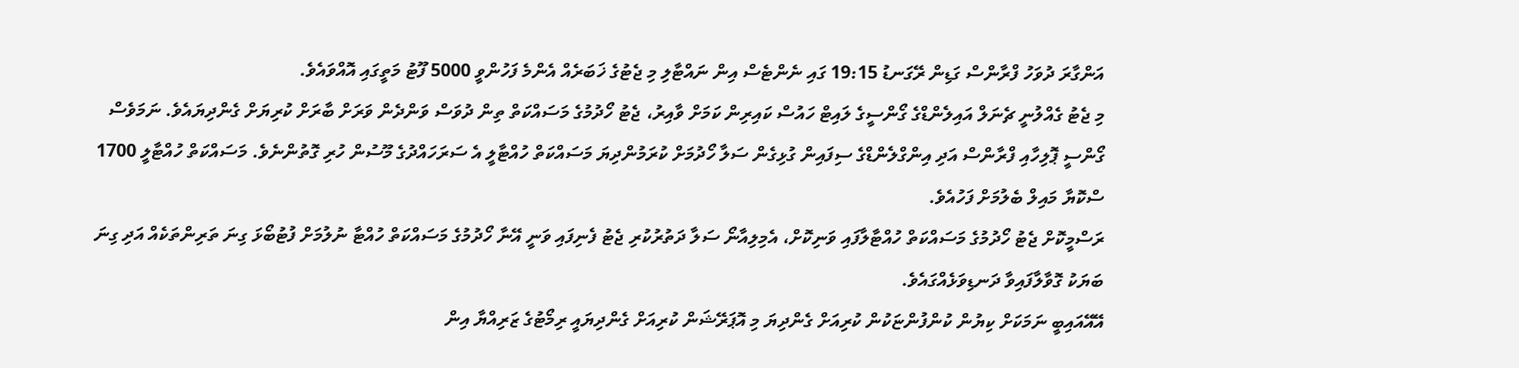އަންގާރަ ދުވަހު ފްރާންސް ގަޑިން ރޭގަނޑު 19:15 ގައި ނެންޓެސް އިން ނައްޓާލި މި ޖެޓުގެ ޚަބަރެއް އެންމެ ފަހުންވީ 5000 ފޫޓު މަތީގައި އޮއްވައެވެ.
މި ޖެޓު ގެއްލުނީ ޗެނަލް އައިލެންޑްގެ ގޯންސީގެ ލައިޓް ހައުސް ކައިރިން ކަމަށް ވާއިރު، ޖެޓު ހޯދުމުގެ މަސައްކަތް ތިން ދުވަސް ވަންދެން ވަރަށް ބާރަށް ކުރިޔަށް ގެންދިޔައެވެ. ނަމަވެސް ގޯންސީ ޕޮލިހާއި ފްރާންސް އަދި އިންގްލެންޑްގެ ސިފައިން ގުޅިގެން ސަލާ ހޯދުމަށް ކުރަމުންދިޔަ މަސައްކަތް ހުއްޓާލީ އެ ސަރަހައްދުގެ މޫސުން ހުރި ގޮތުންނެވެ. މަސައްކަތް ހުއްޓާލީ 1700 ސްކޮޔާ މައިލް ބެލުމަށް ފަހުއެވެ.
ރަސްމީކޮށް ޖެޓު ހޯދުމުގެ މަސައްކަތް ހުއްޓާލާފައި ވަނިކޮށް، އެމިލިއާނޯ ސަލާ ދަތުރުކުރި ޖެޓު ފެނިފައި ވަނީ އޭނާ ހޯދުމުގެ މަސައްކަތް ހުއްޓާ ނުލުމަށް ފުޓުބޯޅަ ގިނަ ތަރިންތަކެއް އަދި ގިނަ ބަޔަކު ގޮވާލާފައިވާ ދަނޑިވަޅެއްގައެވެ.
އޭއޭއައިބީ ނަމަކަށް ކިޔުން ކުންފުންޏަކުން ކުރިއަށް ގެންދިޔަ މި އޮޕަރޭޝަން ކުރިއަށް ގެންދިޔައީ ރިމޯޓުގެ ޒަރިއްޔާ އިން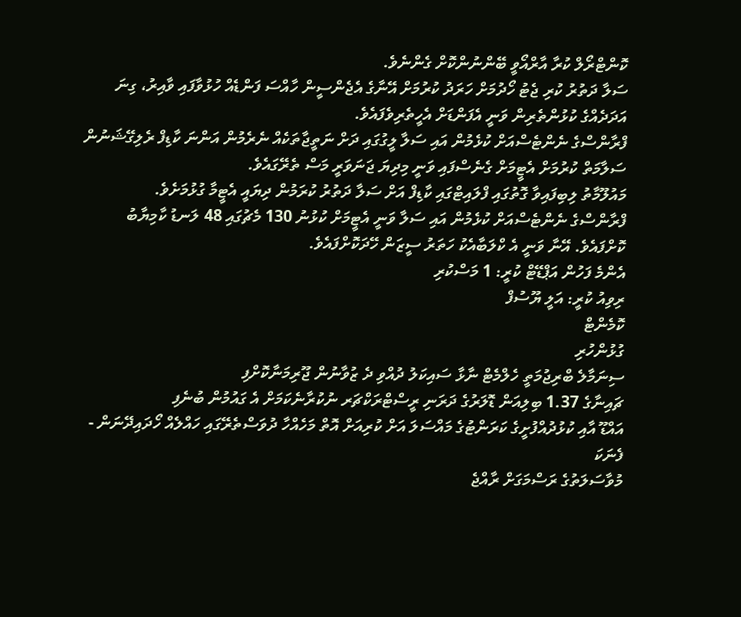ކޮންޓްރޯލް ކުރާ އާރްއޯވީ ބޭންނުންކޮށް ގެންނެވެ.
ސަލާ ދަތުރު ކުރި ޖެޓު ހޯދުމަށް ހަރަދު ކުރުމަށް އޭނާގެ އެޖެންސީން ހާއްސަ ފަންޑެއް ހުޅުވާފައި ވާއިރު، ގިނަ އަދަދެއްގެ ކުޅުންތެރިން ވަނީ އެފަންޑަށް އެހީތެރިވެފައެވެ.
ފްރާންސްގެ ނެންޓެސްއަށް ކުޅެމުން އައި ސަލާ ލީގުގައި ދަށް ނަތީޖާތަކެއް ނެރެމުން އަންނަ ކާޑިފް ރެލިގޭޝަނުން ސަލާމަތް ކުރުމަށް އެޓީމަށް ގެނެސްފައި ވަނީ މިދިޔަ ޖަނަވަރީ މަސް ތެރޭގައެވެ.
މައުލޫމާތު ލިބިފައިވާ ގޮތުގައި ފްލައިޓްގައި ކާޑިފް އަށް ސަލާ ދަތުރު ކުރަމުން ދިޔައީ އެޓީމާ ގުޅުމަށެވެ.
ފްރާންސްގެ ނެންޓެސްއަށް ކުޅެމުން އައި ސަލާ ވަނީ އެޓީމަށް ކުޅުނު 130 މެޗުގައި 48 ލަނޑު ކާމިޔާބު ކޮށްފައެވެ. އޭނާ ވަނީ އެ ކްލަބާއެކު ހަތަރު ސީޒަން ހޭދަކޮށްފައެވެ.
އެންމެ ފަހުން އަޕްޑޭޓް ކުރީ: 1 މަސްކުރި
ރިވިއު ކުރީ: އަލީ ޔޫސުފް
ކޮމެންޓް
ގުޅުންހުރި
ސިނަމާލެ ބްރިޖުމަތީ ހެލްމެޓް ނާޅާ ސައިކަލު ދުއްވި ދެ ޒުވާނުން ޖޫރިމަނާކޮށްފި
ޗައިނާގެ 1.37 ބިލިއަން ޑޮލަރުގެ ދަރަނި ރީސްޓްރަކްޗަރ ނުކުރާނެކަމަށް އެ ގައުމުން ބުނެފި
އައްޑޫ އާއި ކުޅުދުއްފުށީގެ ކަރަންޓުގެ މައްސަލަ އަށް ކުރިއަށް އޮތް މަހެއްހާ ދުވަސްތެރޭގައި ހައްލެއް ހޯދައިދޭނަން - ފެނަކަ
މުވާސަލަތުގެ ރަސްމަގަށް ރާއްޖެ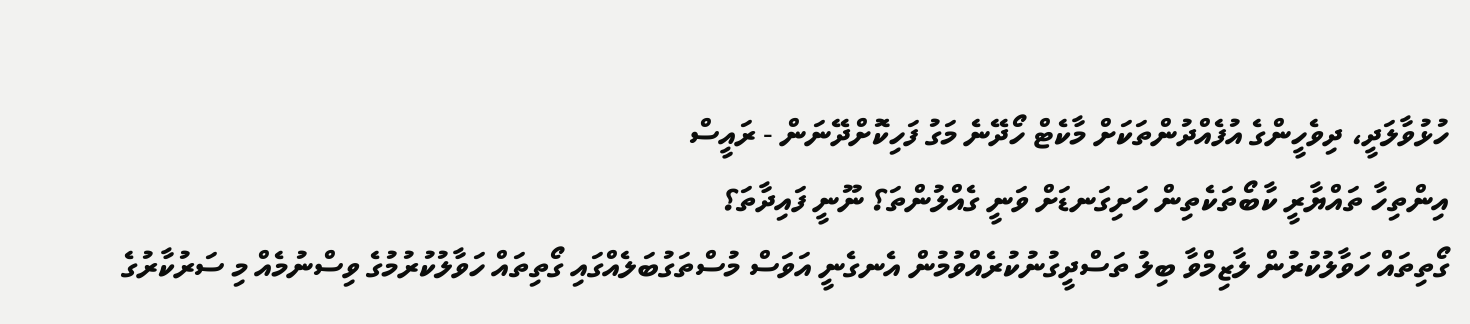ހުޅުވާލަދީ، ދިވެހީންގެ އުފެއްދުންތަކަށް މާކެޓް ހޯދޭނެ މަގު ފަހިކޮށްދޭނަން - ރައީސް
އިންތިހާ ތައްޔާރީ ކާބޯތަކެތިން ހަށިގަނޑަށް ވަނީ ގެއްލުންތަ؟ ނޫނީ ފައިދާތަ؟
ގޯތިތައް ހަވާލުކުރުން ލާޒިމްވާ ބިލު ތަސްދީގުނުކުރެއްވުމުން އެނގެނީ އަވަސް މުސްތަގުބަލެއްގައި ގޯތިތައް ހަވާލުކުރުމުގެ ވިސްނުމެއް މި ސަރުކާރުގެ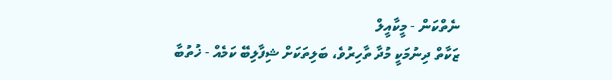ނެތްކަން - މީކާއީލް
ޒަކާތް ދިނުމަކީ މުދާ ތާހިރުވެ، ބަލިތަކަށް ޝިފާލިބޭ ކަމެއް - ޚުތުބާ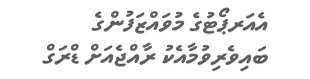އެއަރޕޯޓުގެ މުވައްޒަފުންގެ ބައިވެރިވުމާއެކު ރާއްޖެއަށް ޑްރަގް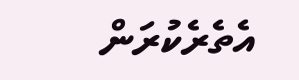އެތެރެކުރަން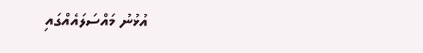އުޅުނު މައްސަލައެއްގައި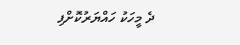ދެ މީހަކު ހައްޔަރުކޮށްފި